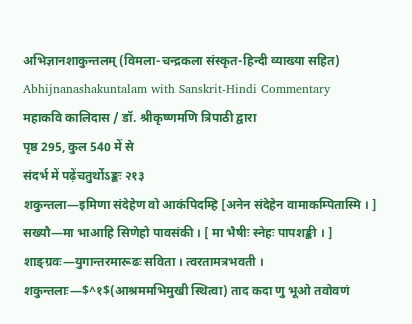अभिज्ञानशाकुन्तलम् (विमला-चन्द्रकला संस्कृत-हिन्दी व्याख्या सहित)
Abhijnanashakuntalam with Sanskrit-Hindi Commentary
महाकवि कालिदास / डॉ. श्रीकृष्णमणि त्रिपाठी द्वारा
पृष्ठ 295, कुल 540 में से
संदर्भ में पढ़ेंचतुर्थोऽङ्कः २१३
शकुन्तला—इमिणा संदेहेण वो आकंपिदम्हि [अनेन संदेहेन वामाकम्पितास्मि । ] सख्यौ—मा भाआहि सिणेहो पावसंकी । [ मा भैषीः स्नेहः पापशङ्की । ] शाङ्ग्रवः—युगान्तरमारूढः सविता । त्वरतामत्रभवती । शकुन्तलाः—$^१$(आश्रममभिमुखी स्थित्वा) ताद कदा णु भूओ तवोवणं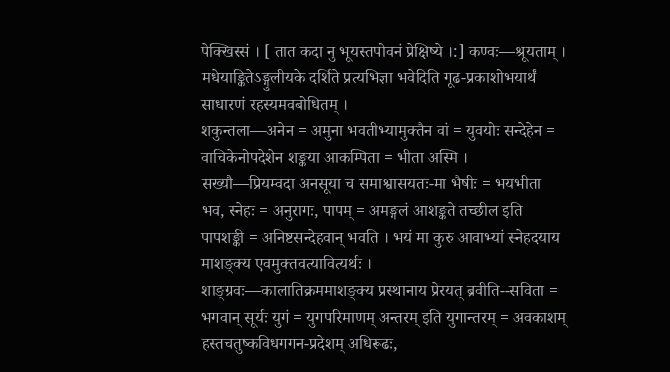पेक्खिस्सं । [ तात कदा नु भूयस्तपोवनं प्रेक्षिष्ये ।:] कण्वः—श्रूयताम् ।
मधेयाङ्कितेऽङ्गुलीयके दर्शिते प्रत्यभिज्ञा भवेदिति गूढ-प्रकाशोभयार्थं साधारणं रहस्यमवबोधितम् ।
शकुन्तला—अनेन = अमुना भवतीभ्यामुक्तैन वां = युवयोः सन्देहेन = वाचिकेनोपदेशेन शङ्कया आकम्पिता = भीता अस्मि ।
सख्यौ—प्रियम्वदा अनसूया च समाश्वासयतः-मा भैषीः = भयभीता भव, स्नेहः = अनुरागः, पापम् = अमङ्गलं आशङ्कते तच्छील इति पापशङ्की = अनिष्टसन्देहवान् भवति । भयं मा कुरु आवाभ्यां स्नेहदयाय माशङ्क्य एवमुक्तवत्यावित्यर्थः ।
शाङ्ग्रवः—कालातिक्रममाशङ्क्य प्रस्थानाय प्रेरयत् ब्रवीति--सविता = भगवान् सूर्यः युगं = युगपरिमाणम् अन्तरम् इति युगान्तरम् = अवकाशम् हस्तचतुष्कविधगगन-प्रदेशम् अधिरूढः,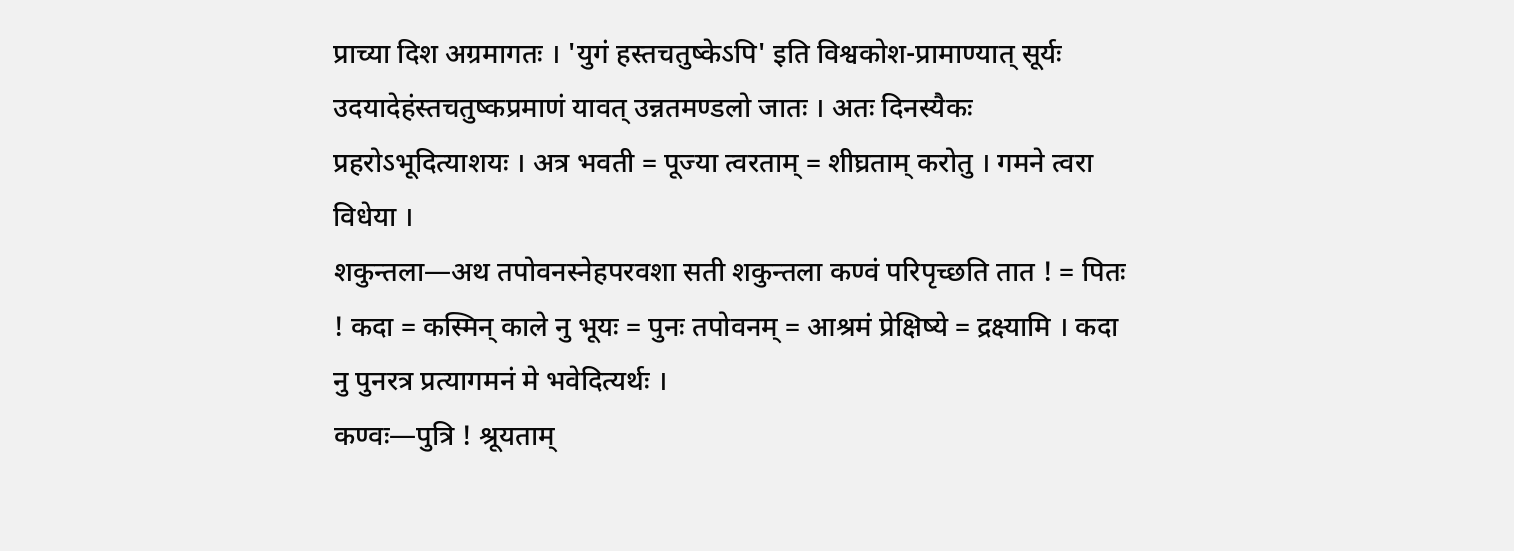प्राच्या दिश अग्रमागतः । 'युगं हस्तचतुष्केऽपि' इति विश्वकोश-प्रामाण्यात् सूर्यः उदयादेहंस्तचतुष्कप्रमाणं यावत् उन्नतमण्डलो जातः । अतः दिनस्यैकः प्रहरोऽभूदित्याशयः । अत्र भवती = पूज्या त्वरताम् = शीघ्रताम् करोतु । गमने त्वरा विधेया ।
शकुन्तला—अथ तपोवनस्नेहपरवशा सती शकुन्तला कण्वं परिपृच्छति तात ! = पितः ! कदा = कस्मिन् काले नु भूयः = पुनः तपोवनम् = आश्रमं प्रेक्षिष्ये = द्रक्ष्यामि । कदा नु पुनरत्र प्रत्यागमनं मे भवेदित्यर्थः ।
कण्वः—पुत्रि ! श्रूयताम्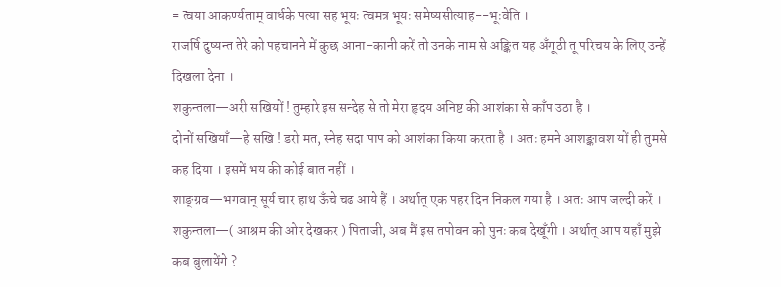= त्वया आकर्ण्यताम् वार्धके पत्या सह भूयः त्वमत्र भूयः समेष्यसीत्याह--भूःवेति ।
राजर्षि दुष्यन्त तेरे को पहचानने में कुछ आना-कानी करें तो उनके नाम से अङ्कित यह अँगूठी तू परिचय के लिए उन्हें दिखला देना ।
शकुन्तला—अरी सखियों ! तुम्हारे इस सन्देह से तो मेरा हृदय अनिष्ट की आशंका से काँप उठा है ।
दोनों सखियाँ—हे सखि ! डरो मत, स्नेह सदा पाप को आशंका किया करता है । अतः हमने आशङ्कावश यों ही तुमसे कह दिया । इसमें भय की कोई बात नहीं ।
शाङ्ग्रव—भगवान् सूर्य चार हाथ ऊँचे चढ आये हैं । अर्थात् एक पहर दिन निकल गया है । अतः आप जल्दी करें ।
शकुन्तला—( आश्रम की ओर देखकर ) पिताजी, अब मैं इस तपोवन को पुनः कब देखूँगी । अर्थात् आप यहाँ मुझे कब बुलायेंगे ?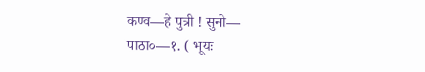कण्व—हे पुत्री ! सुनो—
पाठा०—१. ( भूयः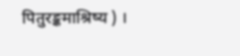पितुरङ्कमाश्रिष्य ) ।